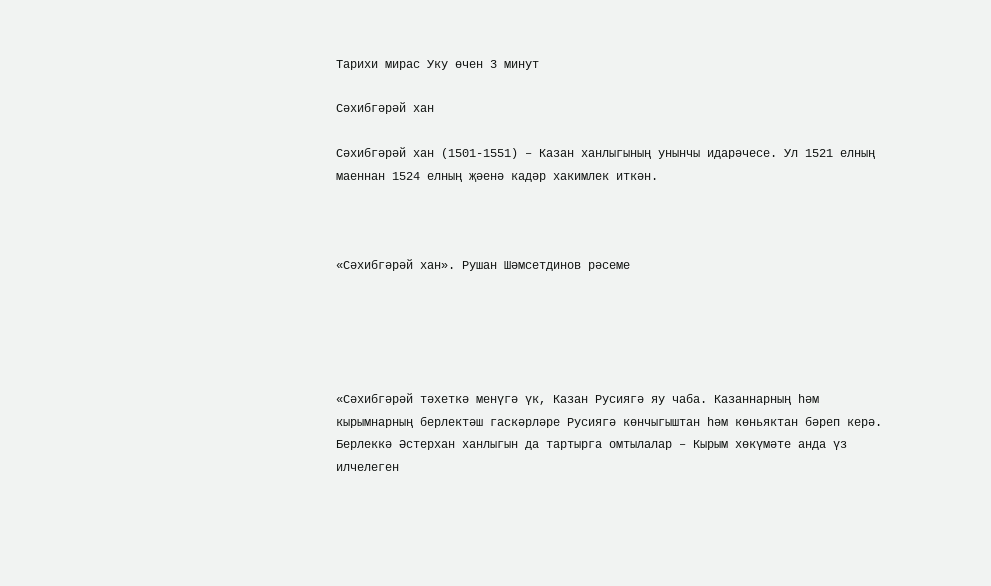Тарихи мирас Уку өчен 3 минут

Сәхибгәрәй хан

Сәхибгәрәй хан (1501-1551) – Казан ханлыгының унынчы идарәчесе. Ул 1521 елның маеннан 1524 елның җәенә кадәр хакимлек иткән.



«Сәхибгәрәй хан». Рушан Шәмсетдинов рәсеме





«Сәхибгәрәй тәхеткә менүгә үк, Казан Русиягә яу чаба. Казаннарның һәм кырымнарның берлектәш гаскәрләре Русиягә көнчыгыштан һәм көньяктан бәреп керә. Берлеккә Әстерхан ханлыгын да тартырга омтылалар – Кырым хөкүмәте анда үз илчелеген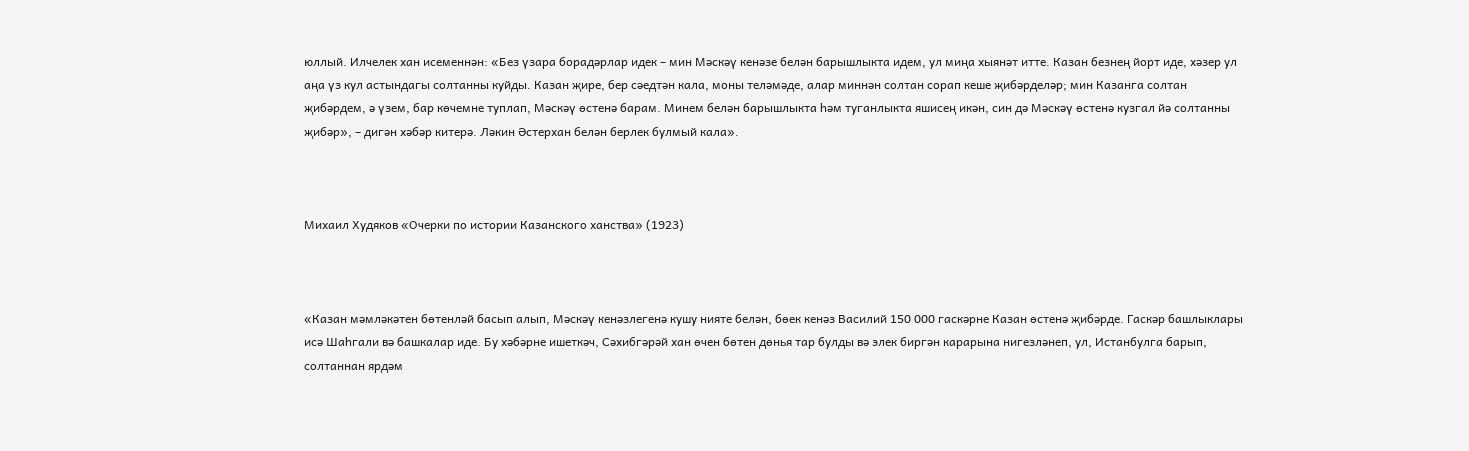юллый. Илчелек хан исеменнән: «Без үзара борадәрлар идек – мин Мәскәү кенәзе белән барышлыкта идем, ул миңа хыянәт итте. Казан безнең йорт иде, хәзер ул аңа үз кул астындагы солтанны куйды. Казан җире, бер сәедтән кала, моны теләмәде, алар миннән солтан сорап кеше җибәрделәр; мин Казанга солтан җибәрдем, ә үзем, бар көчемне туплап, Мәскәү өстенә барам. Минем белән барышлыкта һәм туганлыкта яшисең икән, син дә Мәскәү өстенә кузгал йә солтанны җибәр», – дигән хәбәр китерә. Ләкин Әстерхан белән берлек булмый кала».



Михаил Худяков «Очерки по истории Казанского ханства» (1923)



«Казан мәмләкәтен бөтенләй басып алып, Мәскәү кенәзлегенә кушу нияте белән, бөек кенәз Василий 150 000 гаскәрне Казан өстенә җибәрде. Гаскәр башлыклары исә Шаһгали вә башкалар иде. Бу хәбәрне ишеткәч, Сәхибгәрәй хан өчен бөтен дөнья тар булды вә элек биргән карарына нигезләнеп, ул, Истанбулга барып, солтаннан ярдәм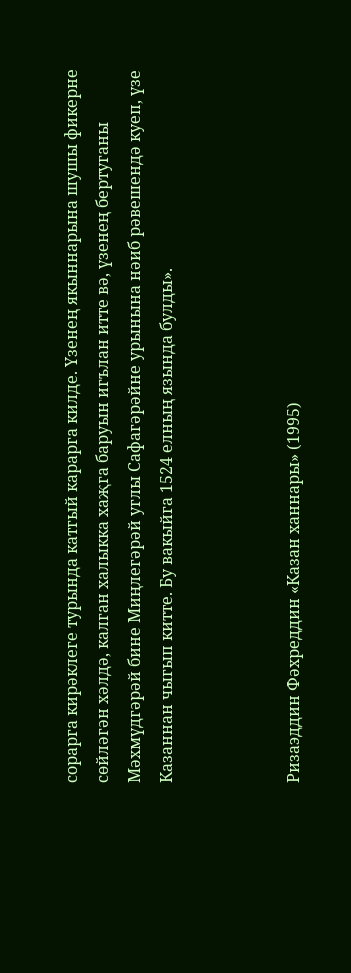сорарга кирәклеге турында катгый карарга килде. Үзенең якыннарына шушы фикерне сөйләгән хәлдә, калган халыкка хаҗга баруын игълан итте вә, үзенең бертуганы Мәхмүдгәрәй бине Миңлегәрәй углы Сафагәрәйне урынына нәиб рәвешендә куеп, үзе Казаннан чыгып китте. Бу вакыйга 1524 елның язында булды».



Ризаэддин Фәхреддин «Казан ханнары» (1995)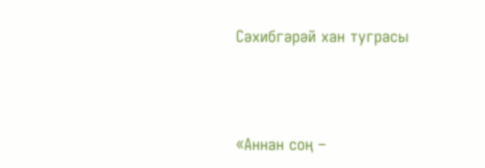Сәхибгәрәй хан туграсы





«Аннан соң –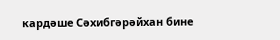кардәше Сәхибгәрәйхан бине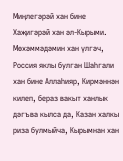Миңлегәрәй хан бине Хаҗигәрәй хан әл-Кырыми. Мөхәммәдәмин хан үлгәч, Россия яклы булган Шаһгали хан бине Аллаһияр, Кирмәннән килеп, бераз вакыт ханлык дәгъва кылса да, Казан халкы риза булмыйча, Кырымнан хан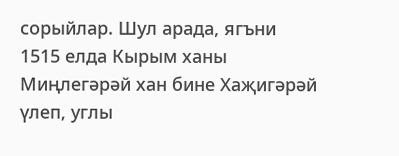сорыйлар. Шул арада, ягъни 1515 елда Кырым ханы Миңлегәрәй хан бине Хаҗигәрәй үлеп, углы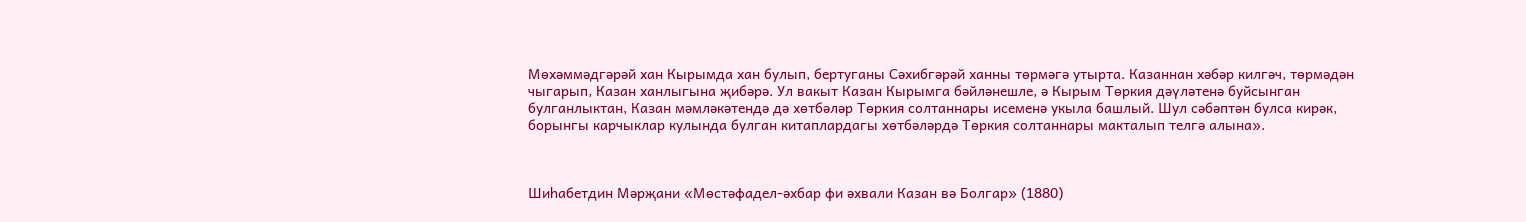Мөхәммәдгәрәй хан Кырымда хан булып, бертуганы Сәхибгәрәй ханны төрмәгә утырта. Казаннан хәбәр килгәч, төрмәдән чыгарып, Казан ханлыгына җибәрә. Ул вакыт Казан Кырымга бәйләнешле, ә Кырым Төркия дәүләтенә буйсынган булганлыктан, Казан мәмләкәтендә дә хөтбәләр Төркия солтаннары исеменә укыла башлый. Шул сәбәптән булса кирәк, борынгы карчыклар кулында булган китаплардагы хөтбәләрдә Төркия солтаннары макталып телгә алына».



Шиһабетдин Мәрҗани «Мөстәфадел-әхбар фи әхвали Казан вә Болгар» (1880)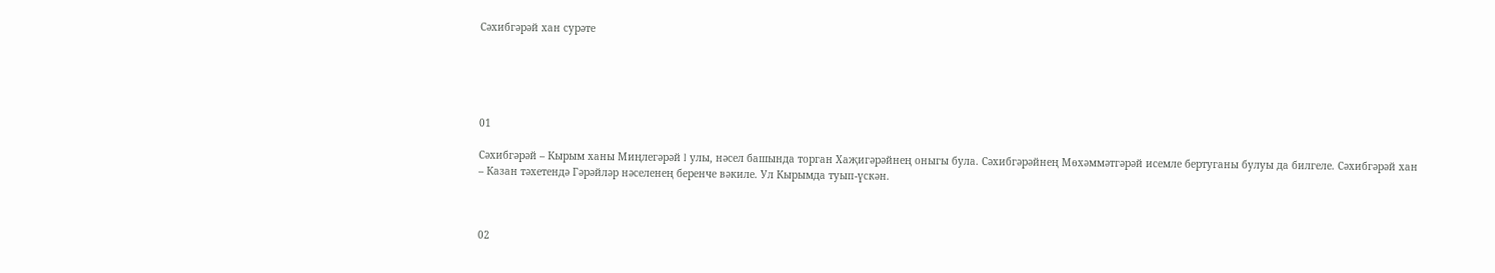Сәхибгәрәй хан сурәте





01

Сәхибгәрәй – Кырым ханы Миңлегәрәй I улы, нәсел башында торган Хаҗигәрәйнең оныгы була. Сәхибгәрәйнең Мөхәммәтгәрәй исемле бертуганы булуы да билгеле. Сәхибгәрәй хан – Казан тәхетендә Гәрәйләр нәселенең беренче вәкиле. Ул Кырымда туып-үскән.



02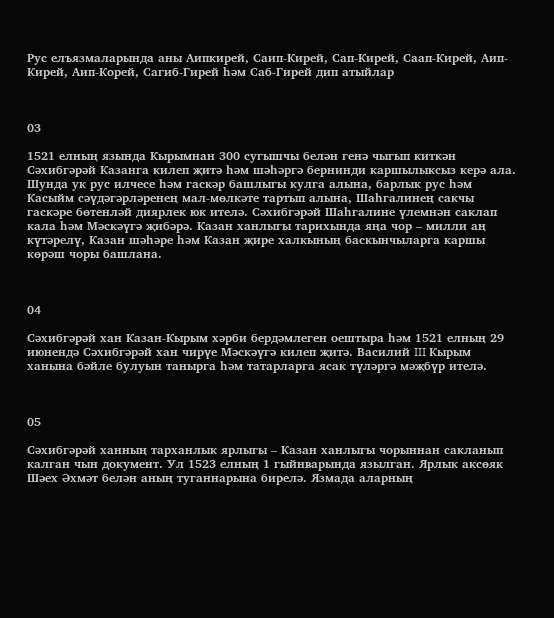Рус елъязмаларында аны Аипкирей, Саип-Кирей, Сап-Кирей, Саап-Кирей, Аип-Кирей, Аип-Корей, Сагиб-Гирей һәм Саб-Гирей дип атыйлар



03

1521 елның язында Кырымнан 300 сугышчы белән генә чыгып киткән Сәхибгәрәй Казанга килеп җитә һәм шәһәргә бернинди каршылыксыз керә ала. Шунда ук рус илчесе һәм гаскәр башлыгы кулга алына, барлык рус һәм Касыйм сәүдәгәрләренең мал-мөлкәте тартып алына, Шаһгалинең сакчы гаскәре бөтенләй диярлек юк ителә. Сәхибгәрәй Шаһгалине үлемнән саклап кала һәм Мәскәүгә җибәрә. Казан ханлыгы тарихында яңа чор – милли аң күтәрелү, Казан шәһәре һәм Казан җире халкының баскынчыларга каршы көрәш чоры башлана.



04

Сәхибгәрәй хан Казан-Кырым хәрби бердәмлеген оештыра һәм 1521 елның 29 июнендә Сәхибгәрәй хан чирүе Мәскәүгә килеп җитә. Василий III Кырым ханына бәйле булуын танырга һәм татарларга ясак түләргә мәҗбүр ителә.



05

Сәхибгәрәй ханның тарханлык ярлыгы – Казан ханлыгы чорыннан сакланып калган чын документ. Ул 1523 елның 1 гыйнварында язылган. Ярлык аксөяк Шәех Әхмәт белән аның туганнарына бирелә. Язмада аларның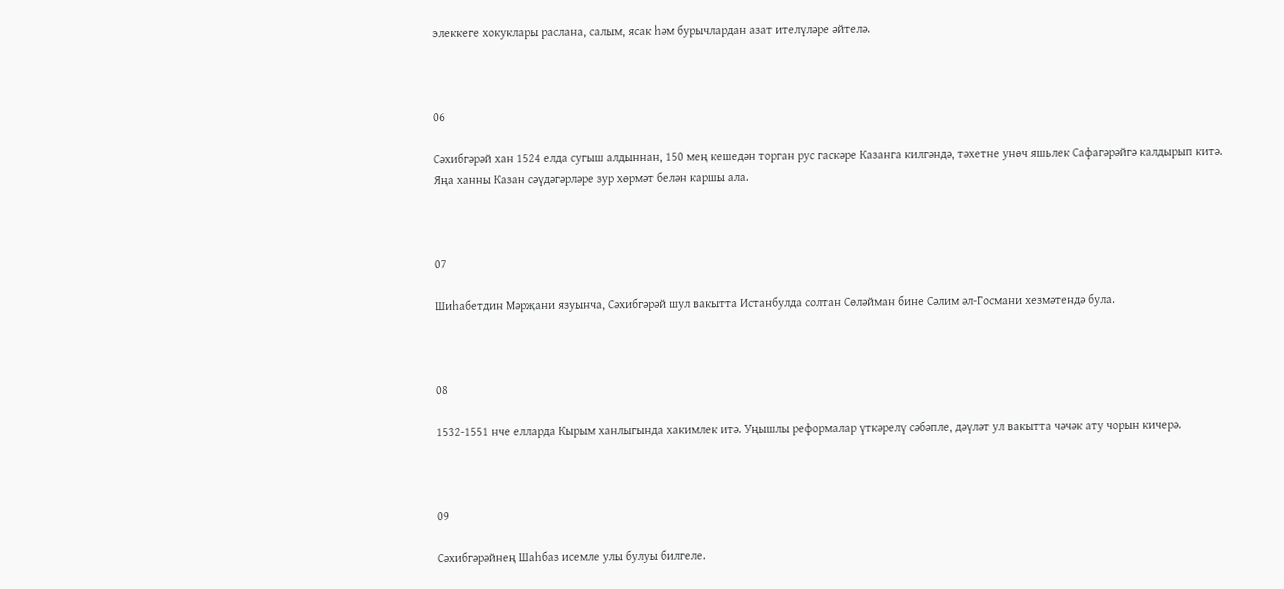элеккеге хокуклары раслана, салым, ясак һәм бурычлардан азат ителүләре әйтелә.



06

Сәхибгәрәй хан 1524 елда сугыш алдыннан, 150 мең кешедән торган рус гаскәре Казанга килгәндә, тәхетне унөч яшьлек Сафагәрәйгә калдырып китә. Яңа ханны Казан сәүдәгәрләре зур хөрмәт белән каршы ала.



07

Шиһабетдин Мәрҗани язуынча, Сәхибгәрәй шул вакытта Истанбулда солтан Сөләйман бине Сәлим әл-Госмани хезмәтендә була.



08

1532-1551 нче елларда Кырым ханлыгында хакимлек итә. Уңышлы реформалар үткәрелү сәбәпле, дәүләт ул вакытта чәчәк ату чорын кичерә.



09

Сәхибгәрәйнең Шаһбаз исемле улы булуы билгеле.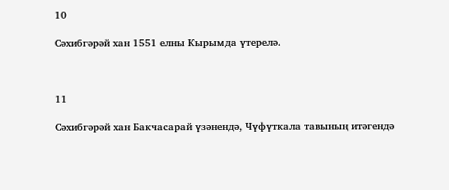10

Сәхибгәрәй хан 1551 елны Кырымда үтерелә.



11

Сәхибгәрәй хан Бакчасарай үзәнендә, Чүфүткала тавының итәгендә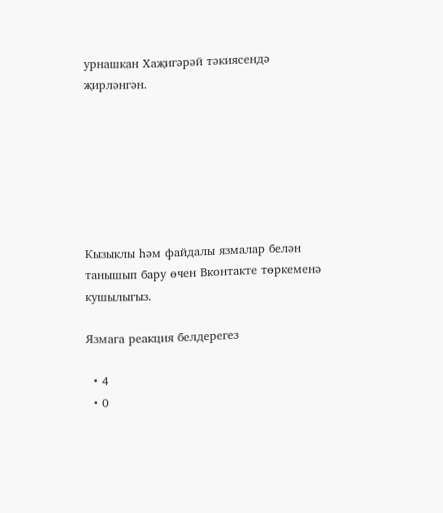урнашкан Хаҗигәрәй тәкиясендә җирләнгән.







Кызыклы һәм файдалы язмалар белән танышып бару өчен Вконтакте төркеменә кушылыгыз.

Язмага реакция белдерегез

  • 4
  • 0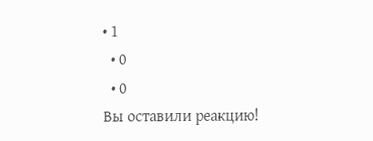• 1
  • 0
  • 0
Вы оставили реакцию!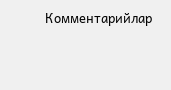Комментарийлар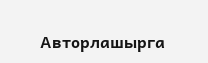Авторлашырга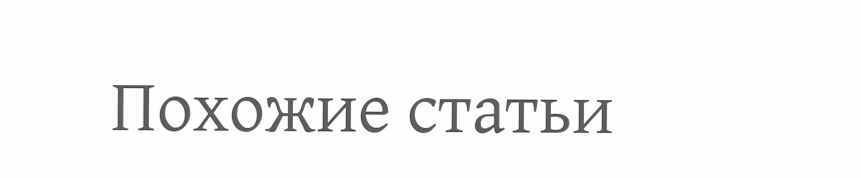Похожие статьи